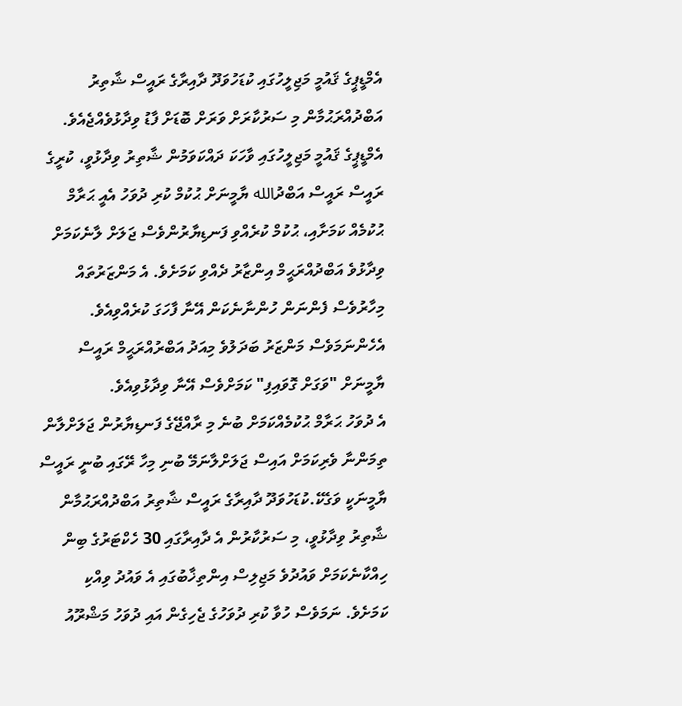އެމްޑީޕީގެ ޤައުމީ މަޖިލީހުގައި ކުޑަހުވަދޫ ދާއިރާގެ ރައީސް ޝާތިރު އަބްދުއްރަޙުމާން މި ސަރުކާރަށް ވަރަށް ބޮޑަށް ފާޑު ވިދާޅުވެއްޖެއެވެ.
އެމްޑީޕީގެ ޤައުމީ މަޖިލީހުގައި ވާހަކަ ދައްކަވަމުން ޝާތިރު ވިދާޅުވީ، ކުރީގެ ރައީސް ރައީސް އަބްދުالله ޔާމީނަށް ޙުކުމް ކުރި ދުވަހު އެއީ ޙަރާމް ޙުކުމެއް ކަމަށާއި، ޙުކުމް ކުރެއްވި ފަނޑިޔާރުންވެސް ޖަލަށް ލާނެކަމަށް ވިދާޅުވެ އަބްދުއްރަޙީމް އިންޒާރު ދެއްވި ކަމަށެވެ. އެ މަންޒަރުތައް މިހާރުވެސް ފެންނަން ހުންނާނެކަން އޭނާ ފާހަގަ ކުރެއްވިއެވެ.
އެހެންނަމަވެސް މަންޒަރު ބަދަލުވެ މިއަދު އަބްރުއްރަޙީމް ރައީސް ޔާމީނަށް "ވަގަށް ގޮވައިފި" ކަމަށްވެސް އޭނާ ވިދާޅުވިއެވެ.
އެ ދުވަހު ޙަރާމް ޙުކުމެއްކަމަށް ބުނެ މި ރާއްޖޭގެ ފަނޑިޔާރުން ޖަލަށްލާން ތިމަންނާ ވެރިކަމަށް އައިސް ޖަލަށްލާނަމޭ ބުނި މިހާ ރޭގައި ބުނީ ރައީސް ޔާމީނަކީ ވަގެކޭ.ކުޑަހުވަދޫ ދާއިރާގެ ރައީސް ޝާތިރު އަބްދުއްރަޙުމާން
ޝާތިރު ވިދާޅުވީ، މި ސަރުކާރުން އެ ދާއިރާގައި 30 ހެކްޓަރުގެ ބިން ހިއްކާނެކަމަށް ވައުދުވެ މަޖިލިސް އިންތިޚާބުގައި އެ ވައުދު ވިއްކި ކަމަށެވެ. ނަމަވެސް ހުވާ ކުރި ދުވަހުގެ ޖެހިގެން އައި ދުވަހު މަޝްރޫއު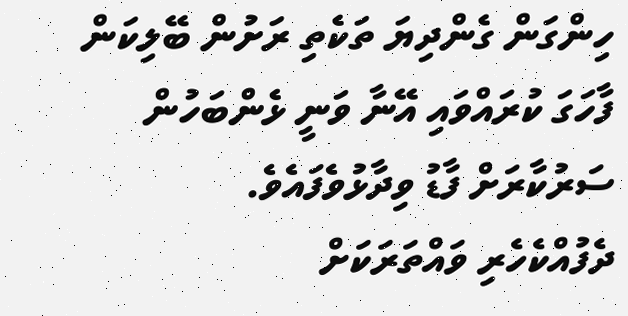ހިންގަން ގެންދިޔަ ތަކެތި ރަށުން ބޭލިކަން ފާހަގަ ކުރައްވައި އޭނާ ވަނީ ޅެންބަހުން ސަރުކާރަށް ފާޑު ވިދާޅުވެފައެވެ.
ދެފުއްކެހެރި ވައްތަރަކަށް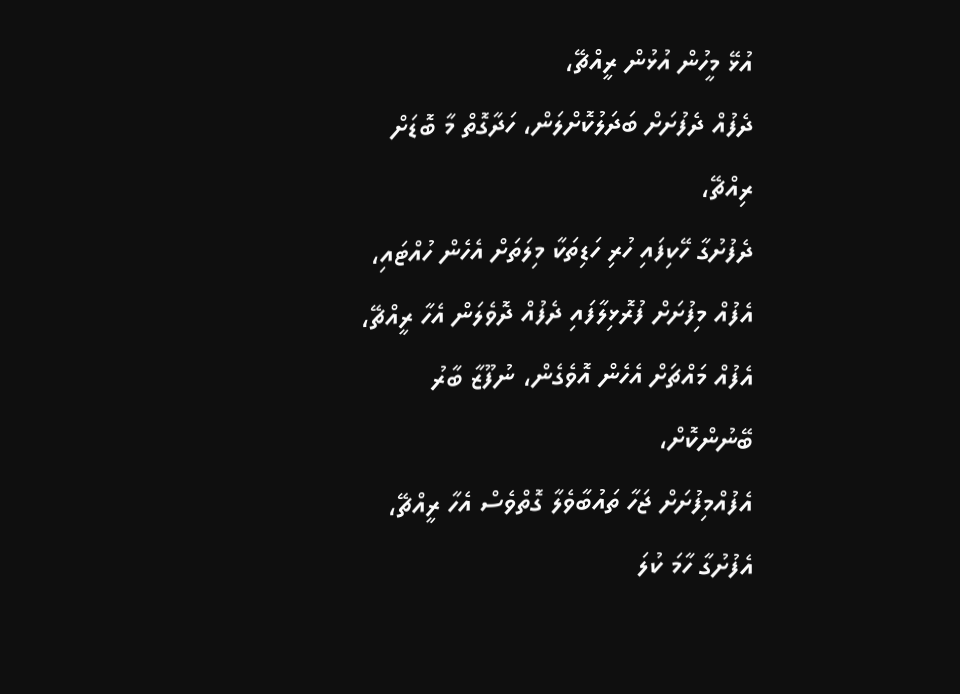އުޅޭ މީހުން އުޅުން ރީއްޗޭ،
ދެފުއް ދެފުށަށް ބަދަލުކޮށްލަން، ހަދާގޮތް މާ ބޮޑަށް ރިއްޗޭ،
ދެފުށުގާ ހޭކިފައި ހުރި ހަޑިތަކާ މިލަތަށް އެހެން ހުއްޓައި،
އެފުއް މިފުށަށް ފުރޮޅިލާފައި ދެފުއް ދޮވެލަން އެހާ ރީއްޗޭ،
އެފުއް މައްޗަށް އެހެން އޮވެގެން، ނުފޫޒާ ބާރު ބޭނުންކޮށް،
އެފުއްމިފުށަށް ޖަހާ ތައުބާވެލާ ގޮތްވެސް އެހާ ރީއްޗޭ،
އެފުށުގާ ހާމަ ކުލަ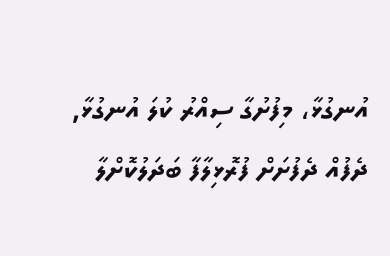އުނގުޅާ، މިފުށުގާ ސިއްރު ކުލަ އުނގުޅާ,
ދެފުއް ދެފުށަށް ފުރޮޅިލާފާ ބަދަލުކޮށްލާ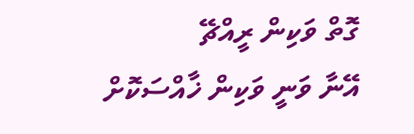ގޮތް ވަކިން ރީއްޗޭ
އޭނާ ވަނީ ވަކިން ޚާއްސަކޮށް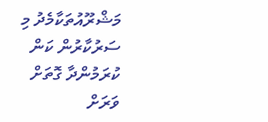މަޝްރޫއުތަކާމެދު މި ސަރުކާރުން ކަން ކުރަމުންދާ ގޮތަށް ވަރަށް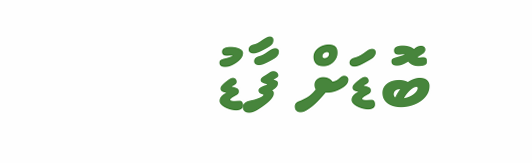ބޮޑަށް ފާޑު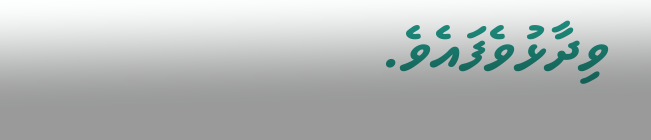ވިދާޅުވެފައެވެ.